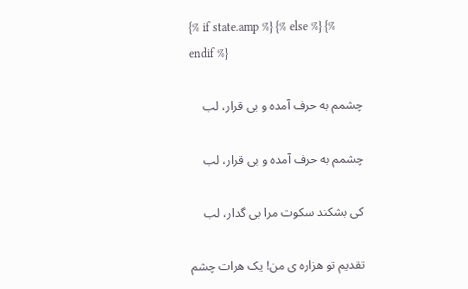{% if state.amp %} {% else %} {% endif %}

چشمم به حرف آمده و بی قرار، لب

چشمم به حرف آمده و بی قرار، لب

کی بشکند سکوت مرا بی گدار، لب

تقدیم تو هزاره ی من! یک هرات چشم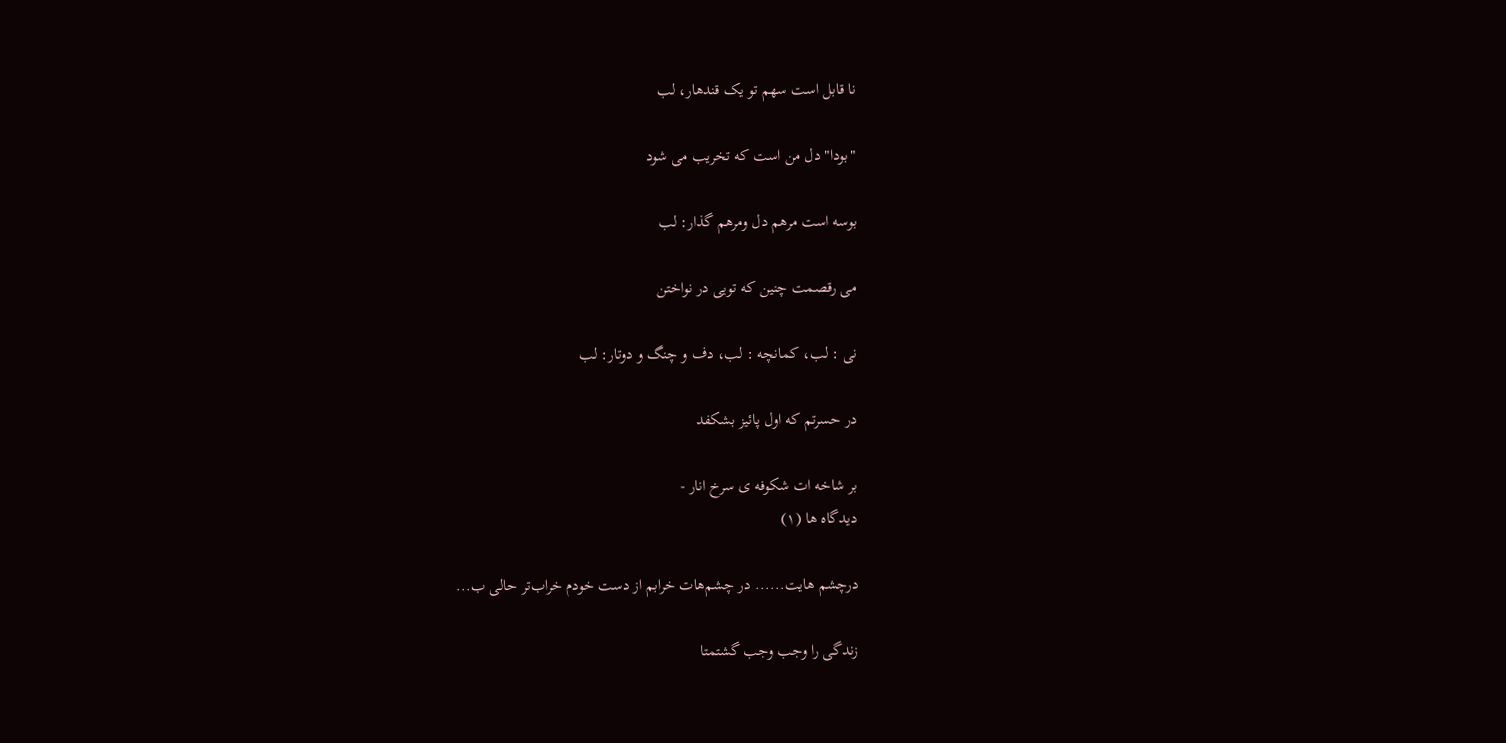نا قابل است سهم تو یک قندهار، لب

"بودا" دل من است که تخریب می شود

بوسه است مرهم دل ومرهم گذار: لب

می رقصمت چنین که تویی در نواختن

نی : لب، کمانچه : لب، دف و چنگ و دوتار: لب

در حسرتم که اول پائیز بشکفد

بر شاخه ات شکوفه ی سرخ انار -
دیدگاه ها (۱)

درچشم هایت...... در چشم‌هات خرابم از دست خودم خراب‌تر حالی ب...

زندگی را وجب وجب گشتمتا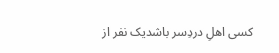کسی اهلِ دردِسر باشدیک نفر از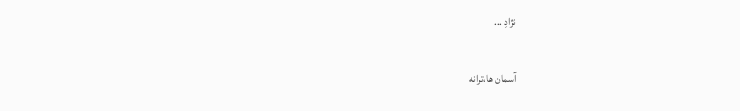نژادِ ...

آسمان ها،ترانه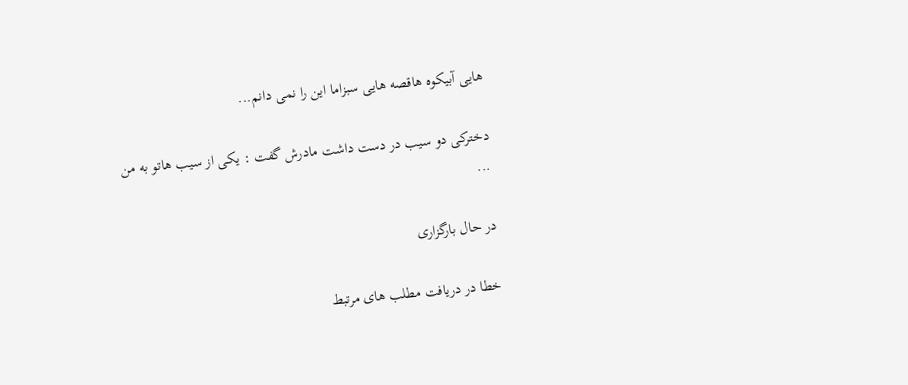هایی آبیکوه هاقصه هایی سبزاما این را نمی دانم...

دخترکی دو سیب در دست داشت مادرش گفت : یکی از سیب هاتو به من ...

در حال بارگزاری

خطا در دریافت مطلب های مرتبط